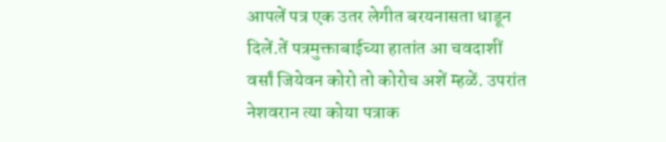आपलें पत्र एक उतर लेगीत बरयनासता धाडून दिलें.तें पत्रमुक्ताबाईच्या हातांत आ चवदाशीं वर्सां जियेवन कोरो तो कोरोच अशें म्हळें. उपरांत नेशवरान त्या कोया पत्राक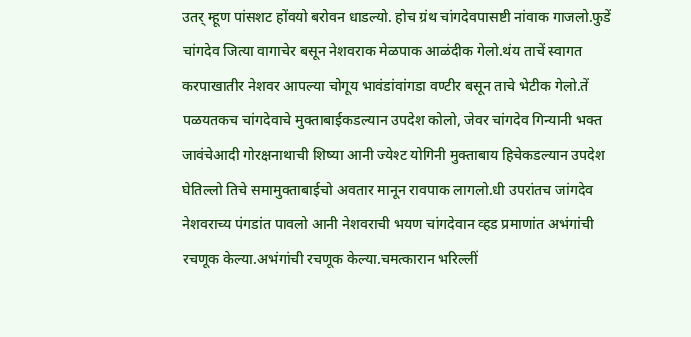उतर् म्हूण पांसशट होंवयो बरोवन धाडल्यो. होच ग्रंथ चांगदेवपासष्टी नांवाक गाजलो.फुडें चांगदेव जित्या वागाचेर बसून नेशवराक मेळपाक आळंदीक गेलो.थंय ताचें स्वागत करपाखातीर नेशवर आपल्या चोगूय भावंडांवांगडा वण्टीर बसून ताचे भेटीक गेलो.तें पळयतकच चांगदेवाचे मुक्ताबाईकडल्यान उपदेश कोलो, जेवर चांगदेव गिन्यानी भक्त जावंचेआदी गोरक्षनाथाची शिष्या आनी ज्येश्ट योगिनी मुक्ताबाय हिचेकडल्यान उपदेश घेतिल्लो तिचे समामुक्ताबाईचो अवतार मानून रावपाक लागलो.धी उपरांतच जांगदेव नेशवराच्य पंगडांत पावलो आनी नेशवराची भयण चांगदेवान व्हड प्रमाणांत अभंगांची रचणूक केल्या.अभंगांची रचणूक केल्या.चमत्कारान भरिल्लीं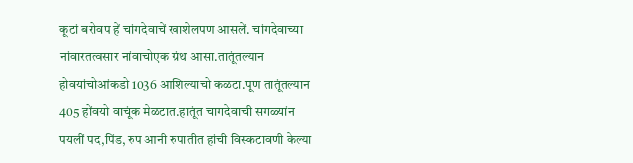कूटां बरोवप हें चांगदेवाचें खाशेलपण आसलें. चांगदेवाच्या नांवारतत्वसार नांवाचोएक ग्रंथ आसा.तातूंतल्यान होवयांचोआंकडो 1036 आशिल्याचो कळटा.पूण तातूंतल्यान 405 होंवयो वाचूंक मेळटात.हातूंत चागदेवाची सगळ्यांन पयलीं पद,पिंड, रुप आनी रुपातीत हांची विस्कटावणी केल्या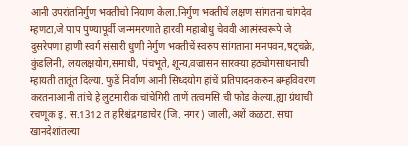आनी उपरांतनिर्गुण भक्तीचो नियाण केला.निर्गुण भक्तीचें लक्षण सांगतना चांगदेव म्हणटा,जे पाप पुण्यापूर्वी जन्ममरणाते हारवी महाबोधु चेववी आत्मंस्वरूपे जे दुसरेपणा हाणी स्वर्ग संसारी धुणी नेर्गुण भक्तीचें स्वरुप सांगताना मनपवन,षट्चक्रे, कुंडलिनी, लयलक्षयोग,समाधी, पंचभूते, शून्य,वज्रासन सारक्या हठ्योगसाधनाची म्हायती तातूंत दिल्या. फुडें निर्वाण आनी सिध्दयोग हांचें प्रतिपादनकरुन बम्हविवरण करतनाआनी तांचे हे लुटमारीक चांचेगिरी ताणें तत्वमसि ची फोड केल्या.ह्या ग्रंथाची रचणूक इ. स.1312 त हरिश्चंद्रगडाचेर (जि. नगर) जाली,अशें कळटा. सघा खानदेशांतल्या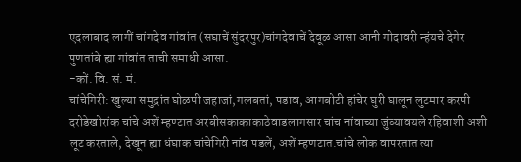एदलाबाद लागीं चांगदेव गांवांत (सघाचें सुंदरपुर)चांगदेवाचें देवूळ आसा आनी गोदावरी न्हंयचे देगेर पुणतांबे ह्या गांवांत ताची समाधी आसा.
-कों. वि. सं. मं.
चांचेगिरी: खुल्या समुद्रांत घोळपी जहाजां,गलबतां, पडाव, आगबोटी हांचेर घुरी घालून लुटमार करपी दरोडेखोरांक चांचे अशें म्हण्टात अरबीसकाकाकाठेवाडलागसार चांच नांवाच्या जुंव्यावयले रहिवाशी अशी लूट करताले, देखून ह्या धंघाक चांचेगिरी नांव पडलें, अशें म्हणटात.चांचे लोक वापरतात त्या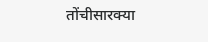तोंचीसारक्या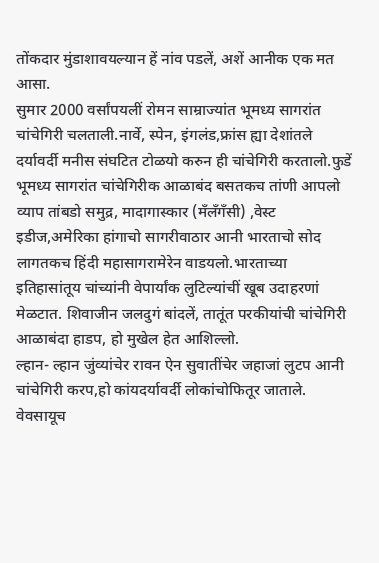तोंकदार मुंडाशावयल्यान हें नांव पडलें, अशें आनीक एक मत आसा.
सुमार 2000 वर्सांपयलीं रोमन साम्राज्यांत भूमध्य सागरांत चांचेगिरी चलताली.नार्वे, स्पेन, इंगलंड,फ्रांस ह्या देशांतले दर्यावर्दी मनीस संघटित टोळयो करुन ही चांचेगिरी करतालो.फुडें भूमध्य सागरांत चांचेगिरीक आळाबंद बसतकच तांणी आपलो व्याप तांबडो समुद्र, मादागास्कार (मँलँगँसी) ,वेस्ट इडीज,अमेरिका हांगाचो सागरीवाठार आनी भारताचो सोद लागतकच हिंदी महासागरामेरेन वाडयलो.भारताच्या इतिहासांतूय चांच्यांनी वेपार्यांक लुटिल्यांचीं खूब उदाहरणां मेळटात. शिवाजीन जलदुगं बांदलें, तातूंत परकीयांची चांचेगिरी आळाबंदा हाडप, हो मुखेल हेत आशिल्लो.
ल्हान- ल्हान जुंव्यांचेर रावन ऐन सुवातींचेर जहाजां लुटप आनी चांचेगिरी करप,हो कांयदर्यावर्दी लोकांचोफितूर जाताले. वेवसायूच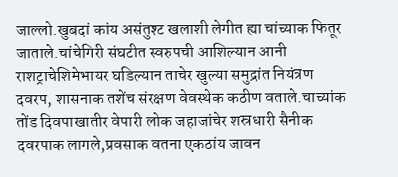जाल्लो.खुबदां कांय असंतुश्ट खलाशी लेगीत ह्या चांच्याक फितूर जाताले.चांचेगिरी संघटीत स्वरुपची आशिल्यान आनी राशट्राचेशिमेभायर घडिल्यान ताचेर खुल्या समुद्रांत नियंत्रण दवरप, शासनाक तशेंच संरक्षण वेवस्थेक कठीण वताले.चाच्यांक तोंड दिवपाखातीर वेपारी लोक जहाजांचेर शस्रधारी सैनीक दवरपाक लागले,प्रवसाक वतना एकठांय जावन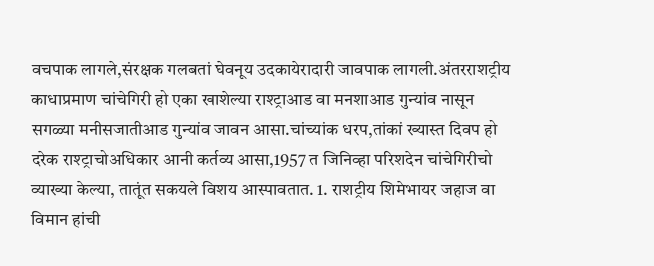वचपाक लागले,संरक्षक गलबतां घेवनूय उदकायेरादारी जावपाक लागली.अंतरराशट्रीय काधाप्रमाण चांचेगिरी हो एका खाशेल्या राश्ट्राआड वा मनशाआड गुन्यांव नासून सगळ्या मनीसजातीआड गुन्यांव जावन आसा.चांच्यांक धरप,तांकां ख्यास्त दिवप हो दरेक राश्ट्राचोअधिकार आनी कर्तव्य आसा,1957 त जिनिव्हा परिशदेन चांचेगिरीचो व्याख्या केल्या, तातूंत सकयले विशय आस्पावतात. 1. राशट्रीय शिमेभायर जहाज वा विमान हांची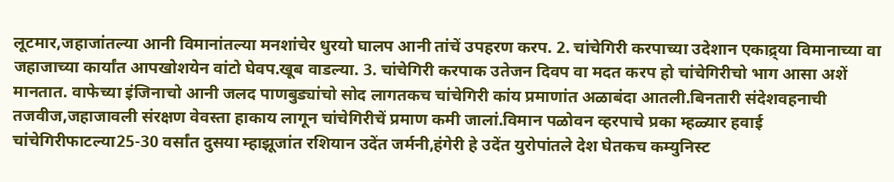लूटमार,जहाजांतल्या आनी विमानांतल्या मनशांचेर धुरयो घालप आनी तांचें उपहरण करप. 2. चांचेगिरी करपाच्या उदेशान एकाद्र्या विमानाच्या वा जहाजाच्या कार्यांत आपखोशयेन वांटो घेवप.खूब वाडल्या. 3. चांचेगिरी करपाक उतेजन दिवप वा मदत करप हो चांचेगिरीचो भाग आसा अशें मानतात. वाफेच्या इंजिनाचो आनी जलद पाणबुड्यांचो सोद लागतकच चांचेगिरी कांय प्रमाणांत अळाबंदा आतली.बिनतारी संदेशवहनाची तजवीज,जहाजावली संरक्षण वेवस्ता हाकाय लागून चांचेगिरीचें प्रमाण कमी जालां.विमान पळोवन व्हरपाचे प्रका म्हळ्यार हवाई चांचेगिरीफाटल्या25-30 वर्सांत दुसया म्हाझूजांत रशियान उदेंत जर्मनी,हंगेरी हे उदेंत युरोपांतले देश घेतकच कम्युनिस्ट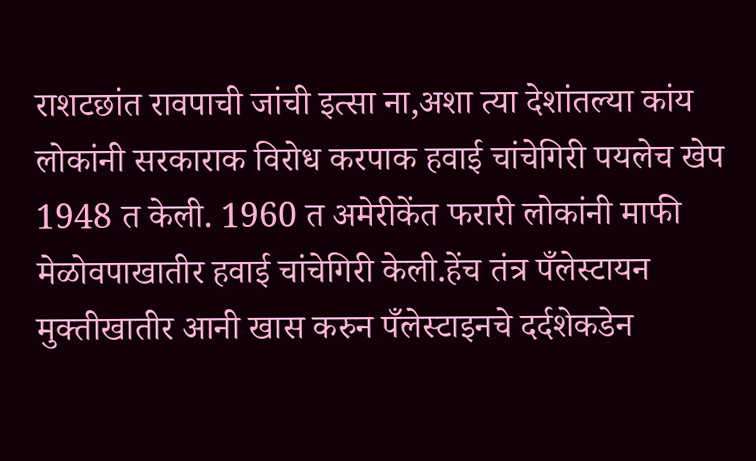राशटछांत रावपाची जांची इत्सा ना,अशा त्या देशांतल्या कांय लोकांनी सरकाराक विरोध करपाक हवाई चांचेगिरी पयलेच खेप 1948 त केली. 1960 त अमेरीकेंत फरारी लोकांनी माफी मेळोवपाखातीर हवाई चांचेगिरी केली.हेंच तंत्र पँलेस्टायन मुक्तीखातीर आनी खास करुन पँलेस्टाइनचे दर्दशेकडेन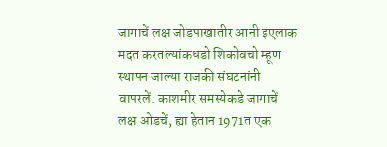जागाचें लक्ष जोडपाखातीर आनी इएलाक मदत करतल्यांकधडो शिकोवचो म्हूण स्थापन जाल्या राजकी संघटनांनी वापरलें. काशमीर समस्येकडे जागाचें लक्ष ओडचें, ह्या हेतान 1971त एक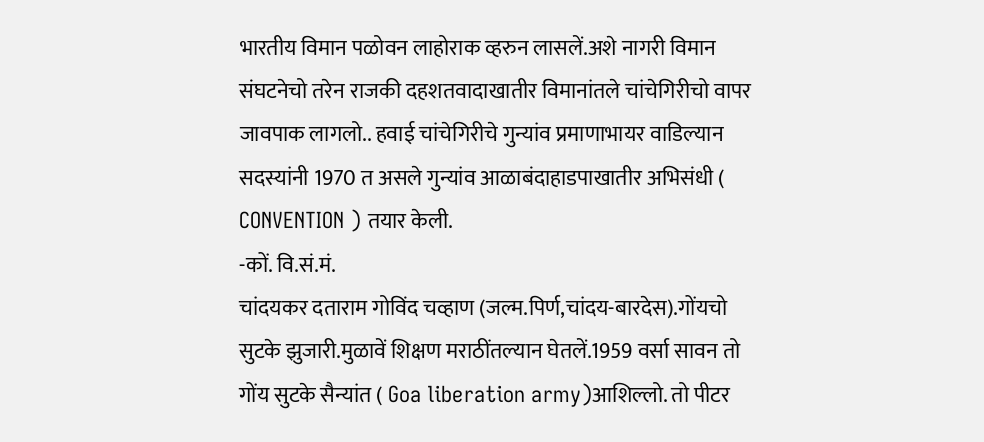भारतीय विमान पळोवन लाहोराक व्हरुन लासलें.अशे नागरी विमान संघटनेचो तरेन राजकी दहशतवादाखातीर विमानांतले चांचेगिरीचो वापर जावपाक लागलो.. हवाई चांचेगिरीचे गुन्यांव प्रमाणाभायर वाडिल्यान सदस्यांनी 1970 त असले गुन्यांव आळाबंदाहाडपाखातीर अभिसंधी ( CONVENTION ) तयार केली.
-कों. वि.सं.मं.
चांदयकर दताराम गोविंद चव्हाण (जल्म.पिर्ण,चांदय-बारदेस).गोंयचो सुटके झुजारी.मुळावें शिक्षण मराठींतल्यान घेतलें.1959 वर्सा सावन तो गोंय सुटके सैन्यांत ( Goa liberation army)आशिल्लो. तो पीटर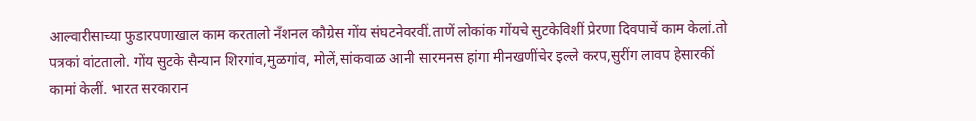आल्वारीसाच्या फुडारपणाखाल काम करतालो नँशनल कौग्रेस गोंय संघटनेवरवीं.ताणें लोकांक गोंयचे सुटकेविशीं प्रेरणा दिवपाचें काम केलां.तो पत्रकां वांटतालो. गोंय सुटके सैन्यान शिरगांव,मुळगांव, मोलें,सांकवाळ आनी सारमनस हांगा मीनखणींचेर इल्ले करप,सुरींग लावप हेसारकीं कामां केलीं. भारत सरकारान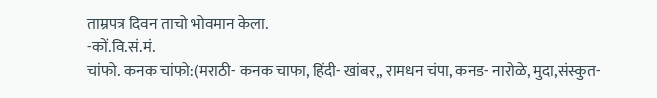ताम्रपत्र दिवन ताचो भोवमान केला.
-कों.वि.सं.मं.
चांफो. कनक चांफो:(मराठी- कनक चाफा, हिंदी- खांबर,, रामधन चंपा, कनड- नारोळे, मुदा,संस्कुत-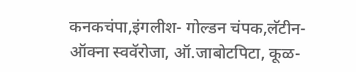कनकचंपा,इंगलीश- गोल्डन चंपक,लॅटीन- ऑक्ना स्ववॅरोजा, ऑ.जाबोटपिटा, कूळ-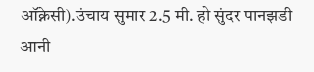ऑक्नेसी).उंचाय सुमार 2.5 मी. हो सुंदर पानझडी आनी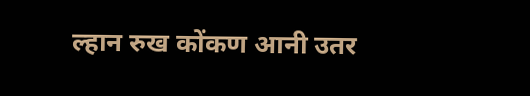ल्हान रुख कोंकण आनी उतर